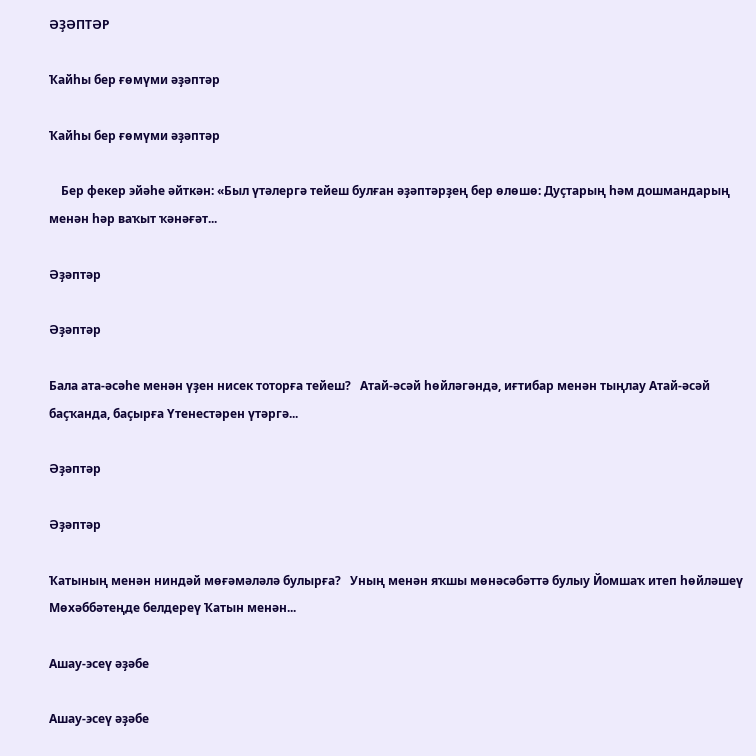ӘҘӘПТӘР

Ҡайһы бер ғөмүми әҙәптәр

Ҡайһы бер ғөмүми әҙәптәр

    Бер фекер эйәһе әйткән: «Был үтәлергә тейеш булған әҙәптәрҙең бер өлөшө: Дуҫтарың һәм дошмандарың менән һәр ваҡыт ҡәнәғәт...

Әҙәптәр

Әҙәптәр

Бала ата-әсәһе менән үҙен нисек тоторға тейеш?   Атай-әсәй һөйләгәндә, иғтибар менән тыңлау Атай-әсәй баҫҡанда, баҫырға Үтенестәрен үтәргә...

Әҙәптәр

Әҙәптәр

Ҡатының менән ниндәй мөғәмәләлә булырға?   Уның менән яҡшы мөнәсәбәттә булыу Йомшаҡ итеп һөйләшеү Мөхәббәтеңде белдереү Ҡатын менән...

Ашау-эсеү әҙәбе

Ашау-эсеү әҙәбе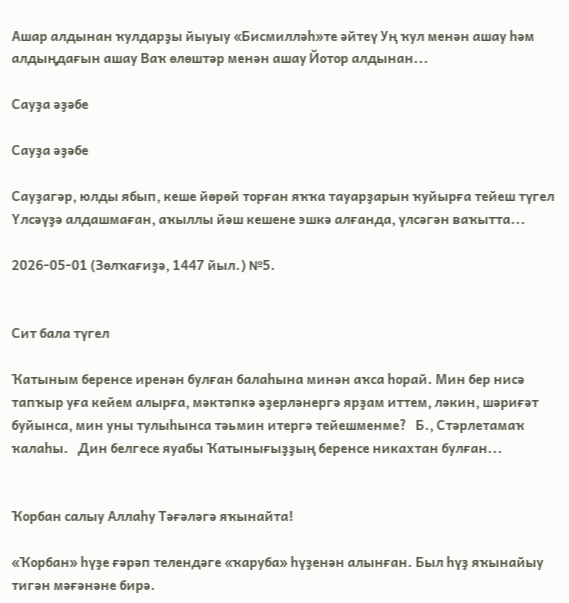Ашар алдынан ҡулдарҙы йыуыу «Бисмилләһ»те әйтеү Уң ҡул менән ашау һәм алдыңдағын ашау Ваҡ өлөштәр менән ашау Йотор алдынан...

Сауҙа әҙәбе

Сауҙа әҙәбе

Сауҙагәр, юлды ябып, кеше йөрөй торған яҡҡа тауарҙарын ҡуйырға тейеш түгел Үлсәүҙә алдашмаған, аҡыллы йәш кешене эшкә алғанда, үлсәгән ваҡытта...

2026-05-01 (Зөлҡағиҙә, 1447 йыл.) №5.


Сит бала түгел

Ҡатыным беренсе иренән булған балаһына минән аҡса һорай. Мин бер нисә тапҡыр уға кейем алырға, мәктәпкә әҙерләнергә ярҙам иттем, ләкин, шәриғәт буйынса, мин уны тулыһынса тәьмин итергә тейешменме?   Б., Стәрлетамаҡ ҡалаһы.   Дин белгесе яуабы Ҡатынығыҙҙың беренсе никахтан булған...


Ҡорбан салыу Аллаһу Тәғәләгә яҡынайта!

«Ҡорбан» һүҙе ғәрәп телендәге «ҡаруба» һүҙенән алынған. Был һүҙ яҡынайыу тигән мәғәнәне бирә.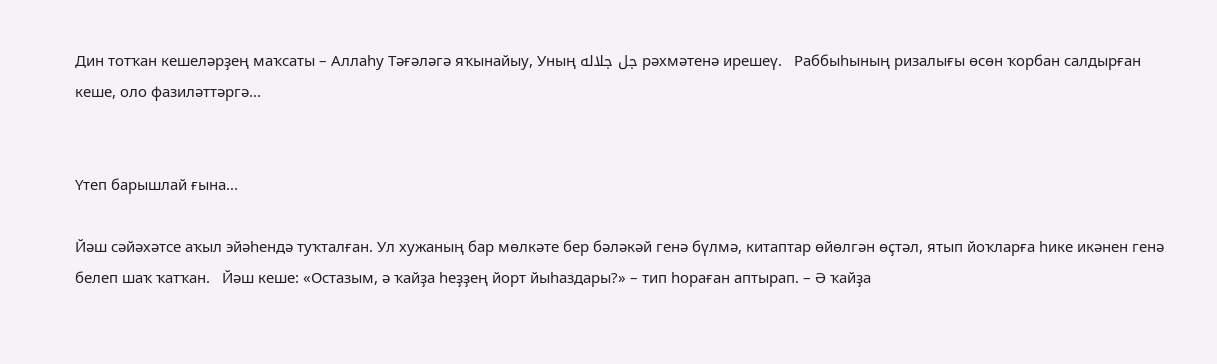Дин тотҡан кешеләрҙең маҡсаты – Аллаһу Тәғәләгә яҡынайыу, Уның جل جلاله рәхмәтенә ирешеү.   Раббыһының ризалығы өсөн ҡорбан салдырған кеше, оло фазиләттәргә...


Үтеп барышлай ғына...

Йәш сәйәхәтсе аҡыл эйәһендә туҡталған. Ул хужаның бар мөлкәте бер бәләкәй генә бүлмә, китаптар өйөлгән өҫтәл, ятып йоҡларға һике икәнен генә белеп шаҡ ҡатҡан.   Йәш кеше: «Остазым, ә ҡайҙа һеҙҙең йорт йыһаздары?» – тип һораған аптырап. – Ә ҡайҙа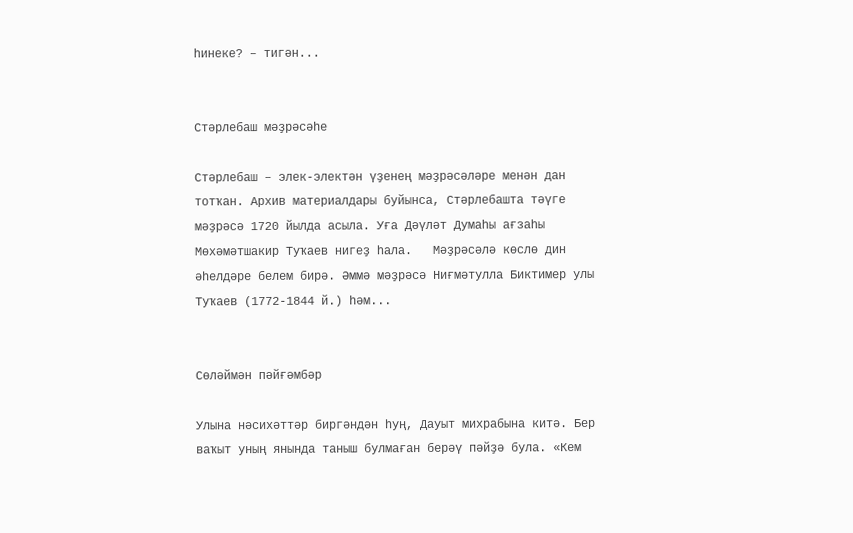һинеке? – тигән...


Стәрлебаш мәҙрәсәһе

Стәрлебаш – элек-электән үҙенең мәҙрәсәләре менән дан тотҡан. Архив материалдары буйынса, Стәрлебашта тәүге мәҙрәсә 1720 йылда асыла. Уға Дәүләт Думаһы ағзаһы Мөхәмәтшакир Туҡаев нигеҙ һала.   Мәҙрәсәлә көслө дин әһелдәре белем бирә. Әммә мәҙрәсә Ниғмәтулла Биктимер улы Туҡаев (1772-1844 й.) һәм...


Сөләймән пәйғәмбәр

Улына нәсихәттәр биргәндән һуң, Дауыт михрабына китә. Бер ваҡыт уның янында таныш булмаған берәү пәйҙә була. «Кем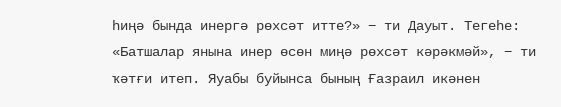һиңә бында инергә рөхсәт итте?» − ти Дауыт. Тегеһе: «Батшалар янына инер өсөн миңә рөхсәт кәрәкмәй», − ти ҡәтғи итеп. Яуабы буйынса бының Ғазраил икәнен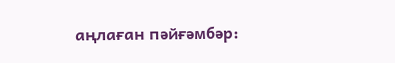аңлаған пәйғәмбәр: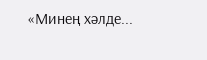«Минең хәлде...